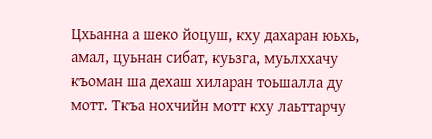Цхьанна а шеко йоцуш, кху дахаран юьхь, амал, цуьнан сибат, куьзга, муьлххачу къоман ша дехаш хиларан тоьшалла ду мотт. Ткъа нохчийн мотт кху лаьттарчу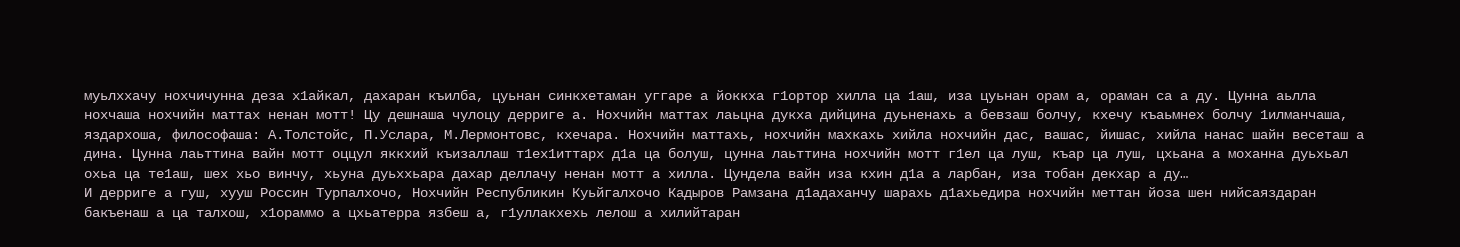муьлххачу нохчичунна деза х1айкал, дахаран къилба, цуьнан синкхетаман уггаре а йоккха г1ортор хилла ца 1аш, иза цуьнан орам а, ораман са а ду. Цунна аьлла нохчаша нохчийн маттах ненан мотт! Цу дешнаша чулоцу дерриге а. Нохчийн маттах лаьцна дукха дийцина дуьненахь а бевзаш болчу, кхечу къаьмнех болчу 1илманчаша, яздархоша, философаша: А.Толстойс, П.Услара, М.Лермонтовс, кхечара. Нохчийн маттахь, нохчийн махкахь хийла нохчийн дас, вашас, йишас, хийла нанас шайн весеташ а дина. Цунна лаьттина вайн мотт оццул яккхий къизаллаш т1ех1иттарх д1а ца болуш, цунна лаьттина нохчийн мотт г1ел ца луш, къар ца луш, цхьана а моханна дуьхьал охьа ца те1аш, шех хьо винчу, хьуна дуьххьара дахар деллачу ненан мотт а хилла. Цундела вайн иза кхин д1а а ларбан, иза тобан декхар а ду…
И дерриге а гуш, хууш Россин Турпалхочо, Нохчийн Республикин Куьйгалхочо Кадыров Рамзана д1адаханчу шарахь д1ахьедира нохчийн меттан йоза шен нийсаяздаран бакъенаш а ца талхош, х1ораммо а цхьатерра язбеш а, г1уллакхехь лелош а хилийтаран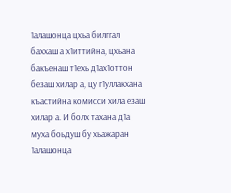1алашонца цхьа билггал баххаш а х1иттийна, цхьана бакъенаш т1ехь д1ах1оттон безаш хилар а, цу г1уллакхана къастийна комисси хила езаш хилар а. И болх тахана д1а муха боьдуш бу хьажаран 1алашонца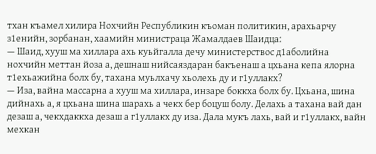тхан къамел хилира Нохчийн Республикин къоман политикин, арахьарчу з1енийн, зорбанан, хаамийн министраца Жамалдаев Шаидца:
— Шаид, хууш ма хиллара ахь куьйгалла дечу министерствос д1аболийна нохчийн меттан йоза а, дешнаш нийсаяздаран бакъенаш а цхьана кепа ялорна т1ехьажийна болх бу, тахана муьлхачу хьолехь ду и г1уллакх?
— Иза, вайна массарна а хууш ма хиллара, инзаре боккха болх бу. Цхьана, шина дийнахь а, я цхьана шина шарахь а чекх бер боцуш болу. Делахь а тахана вай дан дезаш а, чекхдаккха дезаш а г1уллакх ду иза. Дала мукъ лахь, вай и г1уллакх, вайн мехкан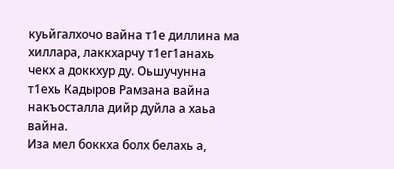куьйгалхочо вайна т1е диллина ма хиллара, лаккхарчу т1ег1анахь чекх а доккхур ду. Оьшучунна т1ехь Кадыров Рамзана вайна накъосталла дийр дуйла а хаьа вайна.
Иза мел боккха болх белахь а,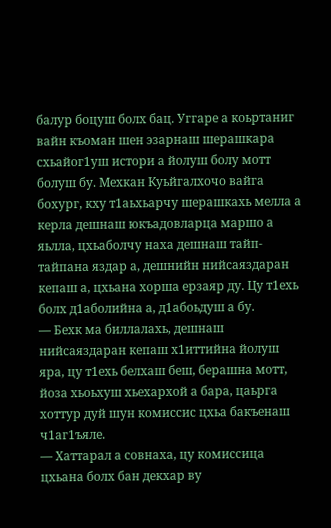балур боцуш болх бац. Уггаре а коьртаниг вайн къоман шен эзарнаш шерашкара схьайог1уш истори а йолуш болу мотт болуш бу. Мехкан Куьйгалхочо вайга бохург, кху т1аьхьарчу шерашкахь мелла а керла дешнаш юкъадовларца маршо а яьлла, цхьаболчу наха дешнаш тайп-тайпана яздар а, дешнийн нийсаяздаран кепаш а, цхьана хорша ерзаяр ду. Цу т1ехь болх д1аболийна а, д1абоьдуш а бу.
— Бехк ма биллалахь, дешнаш нийсаяздаран кепаш х1иттийна йолуш яра, цу т1ехь белхаш беш, берашна мотт, йоза хьоьхуш хьехархой а бара, цаьрга хоттур дуй шун комиссис цхьа бакъенаш ч1аг1ъяле.
— Хаттарал а совнаха, цу комиссица цхьана болх бан декхар ву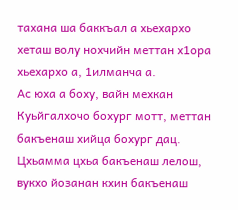тахана ша баккъал а хьехархо хеташ волу нохчийн меттан х1ора хьехархо а, 1илманча а.
Ас юха а боху, вайн мехкан Куьйгалхочо бохург мотт, меттан бакъенаш хийца бохург дац. Цхьамма цхьа бакъенаш лелош, вукхо йозанан кхин бакъенаш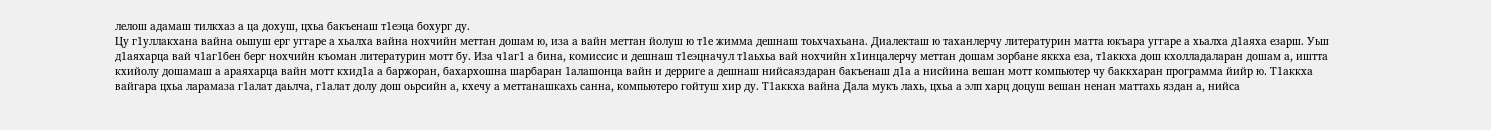лелош адамаш тилкхаз а ца дохуш, цхьа бакъенаш т1еэца бохург ду.
Цу г1уллакхана вайна оьшуш ерг уггаре а хьалха вайна нохчийн меттан дошам ю, иза а вайн меттан йолуш ю т1е жимма дешнаш тоьхчахьана. Диалекташ ю таханлерчу литературин матта юкъара уггаре а хьалха д1аяха езарш. Уьш д1аяхарца вай ч1аг1бен берг нохчийн къоман литературин мотт бу. Иза ч1аг1 а бина, комиссис и дешнаш т1еэцначул т1аьхьа вай нохчийн х1инцалерчу меттан дошам зорбане яккха еза, т1аккха дош кхолладаларан дошам а, иштта кхийолу дошамаш а араяхарца вайн мотт кхид1а а баржоран, бахархошна шарбаран 1алашонца вайн и дерриге а дешнаш нийсаяздаран бакъенаш д1а а нисйина вешан мотт компьютер чу баккхаран программа йийр ю. Т1аккха вайгара цхьа ларамаза г1алат даьлча, г1алат долу дош оьрсийн а, кхечу а меттанашкахь санна, компьютеро гойтуш хир ду. Т1аккха вайна Дала мукъ лахь, цхьа а элп харц доцуш вешан ненан маттахь яздан а, нийса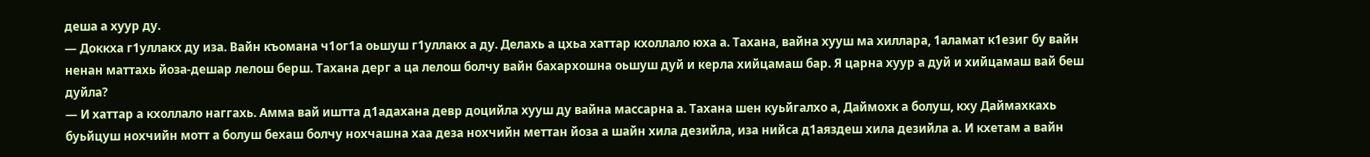деша а хуур ду.
— Доккха г1уллакх ду иза. Вайн къомана ч1ог1а оьшуш г1уллакх а ду. Делахь а цхьа хаттар кхоллало юха а. Тахана, вайна хууш ма хиллара, 1аламат к1езиг бу вайн ненан маттахь йоза-дешар лелош берш. Тахана дерг а ца лелош болчу вайн бахархошна оьшуш дуй и керла хийцамаш бар. Я царна хуур а дуй и хийцамаш вай беш дуйла?
— И хаттар а кхоллало наггахь. Амма вай иштта д1адахана девр доцийла хууш ду вайна массарна а. Тахана шен куьйгалхо а, Даймохк а болуш, кху Даймахкахь буьйцуш нохчийн мотт а болуш бехаш болчу нохчашна хаа деза нохчийн меттан йоза а шайн хила дезийла, иза нийса д1аяздеш хила дезийла а. И кхетам а вайн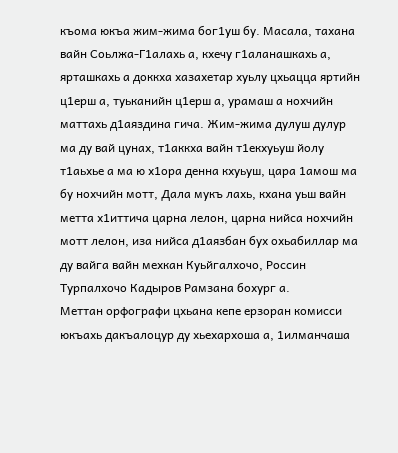къома юкъа жим-жима бог1уш бу. Масала, тахана вайн Соьлжа-Г1алахь а, кхечу г1аланашкахь а, ярташкахь а доккха хазахетар хуьлу цхьацца яртийн ц1ерш а, туьканийн ц1ерш а, урамаш а нохчийн маттахь д1аяздина гича. Жим-жима дулуш дулур ма ду вай цунах, т1аккха вайн т1екхуьуш йолу т1аьхье а ма ю х1ора денна кхуьуш, цара 1амош ма бу нохчийн мотт, Дала мукъ лахь, кхана уьш вайн метта х1иттича царна лелон, царна нийса нохчийн мотт лелон, иза нийса д1аязбан бух охьабиллар ма ду вайга вайн мехкан Куьйгалхочо, Россин Турпалхочо Кадыров Рамзана бохург а.
Меттан орфографи цхьана кепе ерзоран комисси юкъахь дакъалоцур ду хьехархоша а, 1илманчаша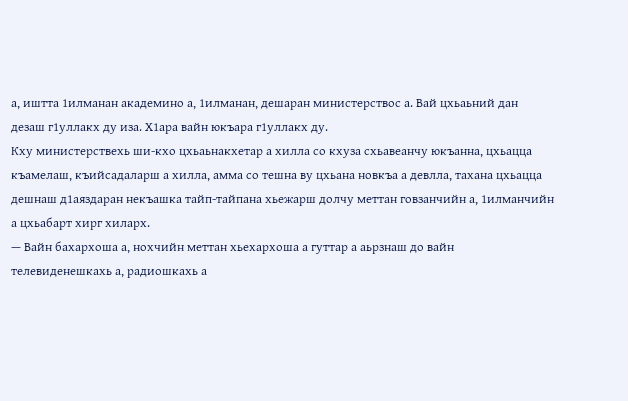а, иштта 1илманан академино а, 1илманан, дешаран министерствос а. Вай цхьаьний дан дезаш г1уллакх ду иза. Х1ара вайн юкъара г1уллакх ду.
Кху министерствехь ши-кхо цхьаьнакхетар а хилла со кхуза схьавеанчу юкъанна, цхьацца къамелаш, къийсадаларш а хилла, амма со тешна ву цхьана новкъа а девлла, тахана цхьацца дешнаш д1аяздаран некъашка тайп-тайпана хьежарш долчу меттан говзанчийн а, 1илманчийн а цхьабарт хирг хиларх.
— Вайн бахархоша а, нохчийн меттан хьехархоша а гуттар а аьрзнаш до вайн телевиденешкахь а, радиошкахь а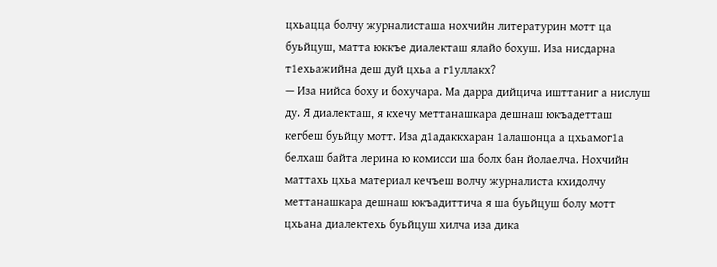цхьацца болчу журналисташа нохчийн литературин мотт ца буьйцуш, матта юккъе диалекташ ялайо бохуш. Иза нисдарна т1ехьажийна деш дуй цхьа а г1уллакх?
— Иза нийса боху и бохучара. Ма дарра дийцича ишттаниг а нислуш ду. Я диалекташ, я кхечу меттанашкара дешнаш юкъадетташ кегбеш буьйцу мотт. Иза д1адаккхаран 1алашонца а цхьамог1а белхаш байта лерина ю комисси ша болх бан йолаелча. Нохчийн маттахь цхьа материал кечъеш волчу журналиста кхидолчу меттанашкара дешнаш юкъадиттича я ша буьйцуш болу мотт цхьана диалектехь буьйцуш хилча иза дика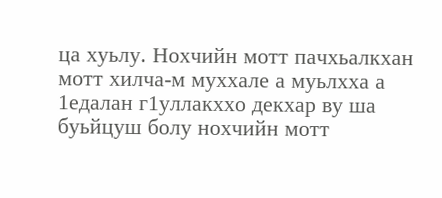ца хуьлу. Нохчийн мотт пачхьалкхан мотт хилча-м муххале а муьлхха а 1едалан г1уллакххо декхар ву ша буьйцуш болу нохчийн мотт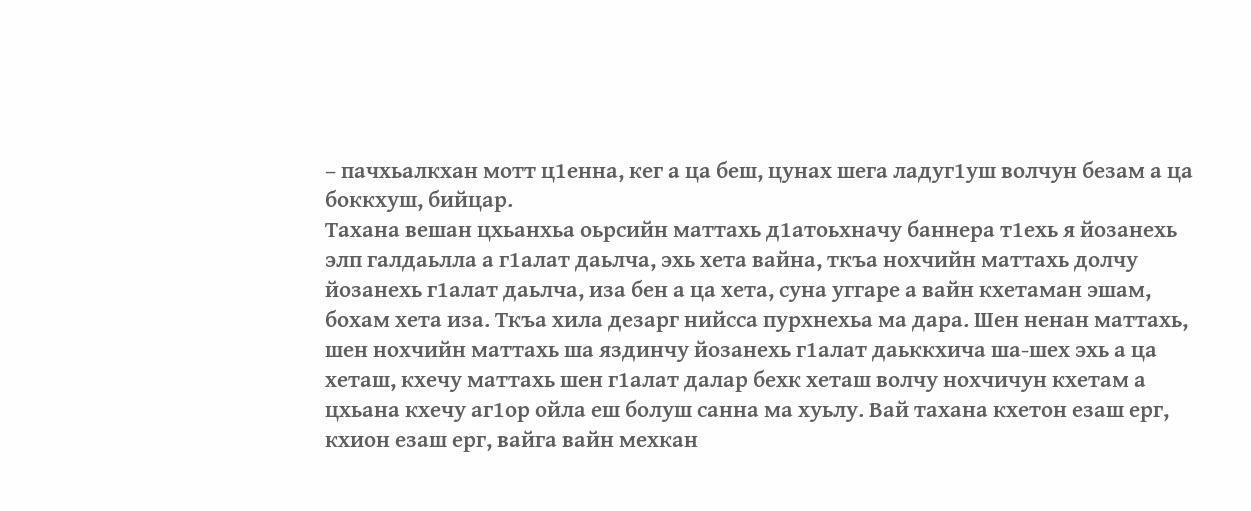– пачхьалкхан мотт ц1енна, кег а ца беш, цунах шега ладуг1уш волчун безам а ца боккхуш, бийцар.
Тахана вешан цхьанхьа оьрсийн маттахь д1атоьхначу баннера т1ехь я йозанехь элп галдаьлла а г1алат даьлча, эхь хета вайна, ткъа нохчийн маттахь долчу йозанехь г1алат даьлча, иза бен а ца хета, суна уггаре а вайн кхетаман эшам, бохам хета иза. Ткъа хила дезарг нийсса пурхнехьа ма дара. Шен ненан маттахь, шен нохчийн маттахь ша яздинчу йозанехь г1алат даьккхича ша-шех эхь а ца хеташ, кхечу маттахь шен г1алат далар бехк хеташ волчу нохчичун кхетам а цхьана кхечу аг1ор ойла еш болуш санна ма хуьлу. Вай тахана кхетон езаш ерг, кхион езаш ерг, вайга вайн мехкан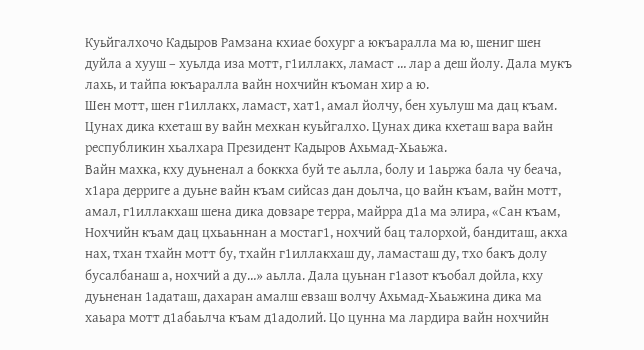Куьйгалхочо Кадыров Рамзана кхиае бохург а юкъаралла ма ю, шениг шен дуйла а хууш – хуьлда иза мотт, г1иллакх, ламаст … лар а деш йолу. Дала мукъ лахь, и тайпа юкъаралла вайн нохчийн къоман хир а ю.
Шен мотт, шен г1иллакх, ламаст, хат1, амал йолчу, бен хуьлуш ма дац къам. Цунах дика кхеташ ву вайн мехкан куьйгалхо. Цунах дика кхеташ вара вайн республикин хьалхара Президент Кадыров Ахьмад-Хьаьжа.
Вайн махка, кху дуьненал а боккха буй те аьлла, болу и 1аьржа бала чу беача, х1ара дерриге а дуьне вайн къам сийсаз дан доьлча, цо вайн къам, вайн мотт, амал, г1иллакхаш шена дика довзаре терра, майрра д1а ма элира, «Сан къам, Нохчийн къам дац цхьаьннан а мостаг1, нохчий бац талорхой, бандиташ, акха нах, тхан тхайн мотт бу, тхайн г1иллакхаш ду, ламасташ ду, тхо бакъ долу бусалбанаш а, нохчий а ду…» аьлла. Дала цуьнан г1азот къобал дойла, кху дуьненан 1адаташ, дахаран амалш евзаш волчу Ахьмад-Хьаьжина дика ма хаьара мотт д1абаьлча къам д1адолий. Цо цунна ма лардира вайн нохчийн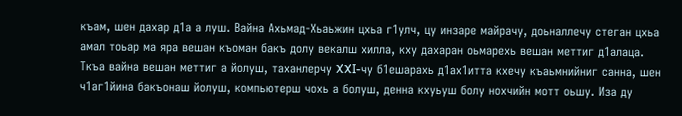къам, шен дахар д1а а луш. Вайна Ахьмад-Хьаьжин цхьа г1улч, цу инзаре майрачу, доьналлечу стеган цхьа амал тоьар ма яра вешан къоман бакъ долу векалш хилла, кху дахаран оьмарехь вешан меттиг д1алаца. Ткъа вайна вешан меттиг а йолуш, таханлерчу XXI-чу б1ешарахь д1ах1итта кхечу къаьмнийниг санна, шен ч1аг1йина бакъонаш йолуш, компьютерш чохь а болуш, денна кхуьуш болу нохчийн мотт оьшу. Иза ду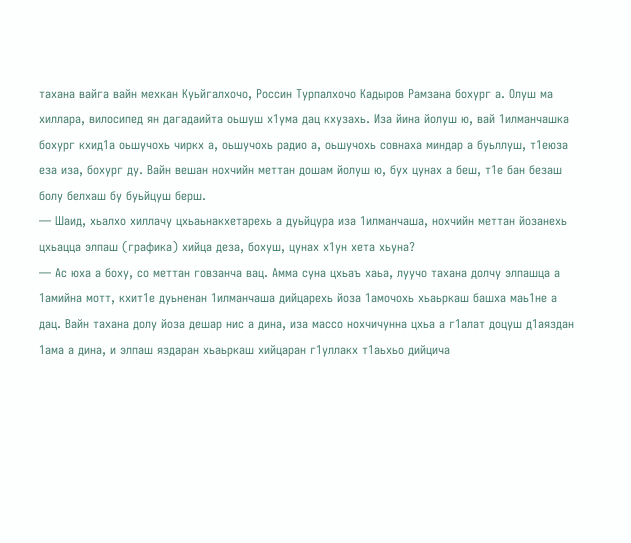тахана вайга вайн мехкан Куьйгалхочо, Россин Турпалхочо Кадыров Рамзана бохург а. Олуш ма хиллара, вилосипед ян дагадаийта оьшуш х1ума дац кхузахь. Иза йина йолуш ю, вай 1илманчашка бохург кхид1а оьшучохь чиркх а, оьшучохь радио а, оьшучохь совнаха миндар а буьллуш, т1еюза еза иза, бохург ду. Вайн вешан нохчийн меттан дошам йолуш ю, бух цунах а беш, т1е бан безаш болу белхаш бу буьйцуш берш.
— Шаид, хьалхо хиллачу цхьаьнакхетарехь а дуьйцура иза 1илманчаша, нохчийн меттан йозанехь цхьацца элпаш (графика) хийца деза, бохуш, цунах х1ун хета хьуна?
— Ас юха а боху, со меттан говзанча вац. Амма суна цхьаъ хаьа, луучо тахана долчу элпашца а 1амийна мотт, кхит1е дуьненан 1илманчаша дийцарехь йоза 1амочохь хьаьркаш башха маь1не а дац. Вайн тахана долу йоза дешар нис а дина, иза массо нохчичунна цхьа а г1алат доцуш д1аяздан 1ама а дина, и элпаш яздаран хьаьркаш хийцаран г1уллакх т1аьхьо дийцича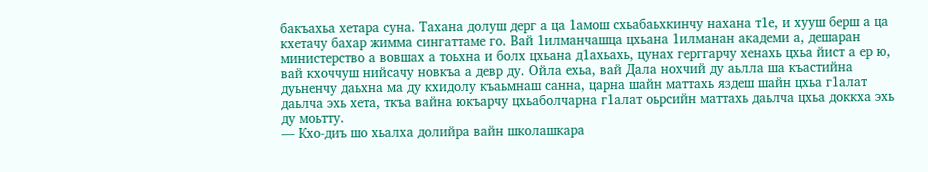бакъахьа хетара суна. Тахана долуш дерг а ца 1амош схьабаьхкинчу нахана т1е, и хууш берш а ца кхетачу бахар жимма сингаттаме го. Вай 1илманчашца цхьана 1илманан академи а, дешаран министерство а вовшах а тоьхна и болх цхьана д1ахьахь, цунах герггарчу хенахь цхьа йист а ер ю, вай кхоччуш нийсачу новкъа а девр ду. Ойла ехьа, вай Дала нохчий ду аьлла ша къастийна дуьненчу даьхна ма ду кхидолу къаьмнаш санна, царна шайн маттахь яздеш шайн цхьа г1алат даьлча эхь хета, ткъа вайна юкъарчу цхьаболчарна г1алат оьрсийн маттахь даьлча цхьа доккха эхь ду моьтту.
— Кхо-диъ шо хьалха долийра вайн школашкара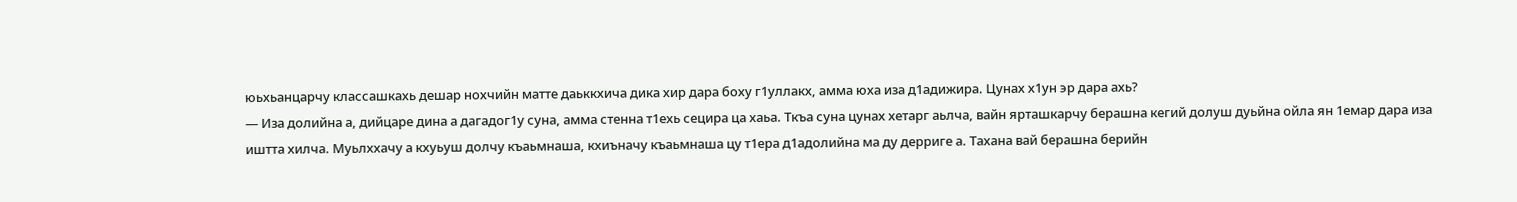юьхьанцарчу классашкахь дешар нохчийн матте даьккхича дика хир дара боху г1уллакх, амма юха иза д1адижира. Цунах х1ун эр дара ахь?
— Иза долийна а, дийцаре дина а дагадог1у суна, амма стенна т1ехь сецира ца хаьа. Ткъа суна цунах хетарг аьлча, вайн ярташкарчу берашна кегий долуш дуьйна ойла ян 1емар дара иза иштта хилча. Муьлххачу а кхуьуш долчу къаьмнаша, кхиъначу къаьмнаша цу т1ера д1адолийна ма ду дерриге а. Тахана вай берашна берийн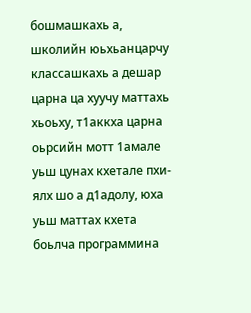бошмашкахь а, школийн юьхьанцарчу классашкахь а дешар царна ца хуучу маттахь хьоьху, т1аккха царна оьрсийн мотт 1амале уьш цунах кхетале пхи-ялх шо а д1адолу, юха уьш маттах кхета боьлча программина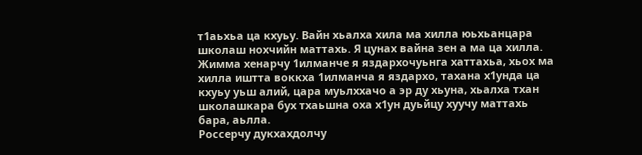т1аьхьа ца кхуьу. Вайн хьалха хила ма хилла юьхьанцара школаш нохчийн маттахь. Я цунах вайна зен а ма ца хилла. Жимма хенарчу 1илманче я яздархочуьнга хаттахьа, хьох ма хилла иштта воккха 1илманча я яздархо, тахана х1унда ца кхуьу уьш алий, цара муьлххачо а эр ду хьуна, хьалха тхан школашкара бух тхаьшна оха х1ун дуьйцу хуучу маттахь бара, аьлла.
Россерчу дукхахдолчу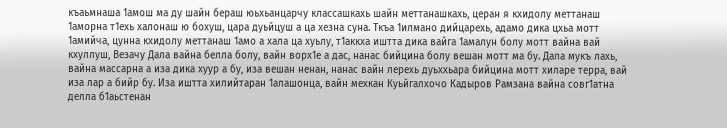къаьмнаша 1амош ма ду шайн бераш юьхьанцарчу классашкахь шайн меттанашкахь, церан я кхидолу меттанаш 1аморна т1ехь халонаш ю бохуш, цара дуьйцуш а ца хезна суна. Ткъа 1илмано дийцарехь, адамо дика цхьа мотт 1амийча, цунна кхидолу меттанаш 1амо а хала ца хуьлу, т1аккха иштта дика вайга 1амалун болу мотт вайна вай кхуллуш, Везачу Дала вайна белла болу, вайн ворх1е а дас, нанас бийцина болу вешан мотт ма бу. Дала мукъ лахь, вайна массарна а иза дика хуур а бу, иза вешан ненан, нанас вайн лерехь дуьххьара бийцина мотт хиларе терра, вай иза лар а бийр бу. Иза иштта хилийтаран 1алашонца, вайн мехкан Куьйгалхочо Кадыров Рамзана вайна совг1атна делла б1аьстенан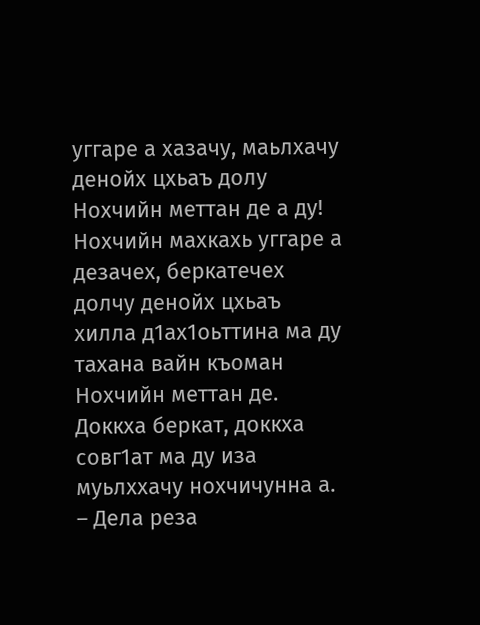уггаре а хазачу, маьлхачу денойх цхьаъ долу Нохчийн меттан де а ду!
Нохчийн махкахь уггаре а дезачех, беркатечех долчу денойх цхьаъ хилла д1ах1оьттина ма ду тахана вайн къоман Нохчийн меттан де. Доккха беркат, доккха совг1ат ма ду иза муьлххачу нохчичунна а.
– Дела реза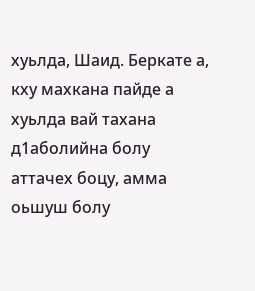хуьлда, Шаид. Беркате а, кху махкана пайде а хуьлда вай тахана д1аболийна болу аттачех боцу, амма оьшуш болу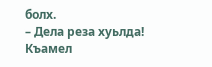болх.
– Дела реза хуьлда!
Къамел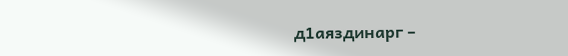д1аяздинарг –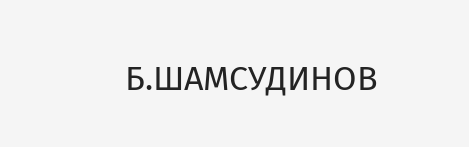Б.ШАМСУДИНОВ